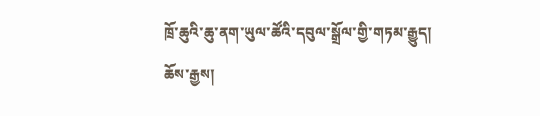ཁྲོ་ཆུའི་ཆུ་ནག་ཡུལ་ཚོའི་དབུལ་སྒྲོལ་གྱི་གཏམ་རྒྱུད།
ཆོས་རྒྱས།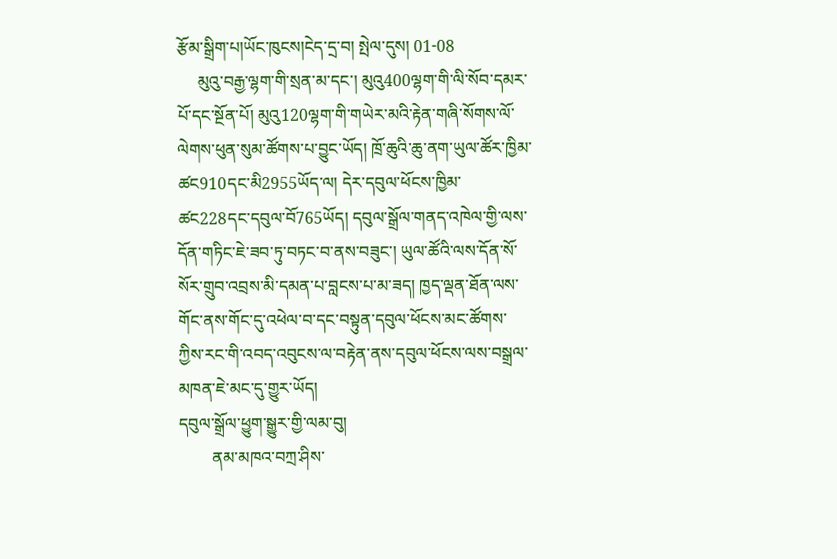རྩོམ་སྒྲིག་པ།ཡོང་ཁུངས།ངེད་དྲ་བ། སྤེལ་དུས། 01-08
     མུའུ་བརྒྱ་ལྷག་གི་སྲན་མ་དང་། མུའུ400ལྷག་གི་ལི་སོབ་དམར་པོ་དང་སྔོན་པོ། མུའུ120ལྷག་གི་གཡེར་མའི་རྟེན་གཞི་སོགས་ལོ་ལེགས་ཕུན་སུམ་ཚོགས་པ་བྱུང་ཡོད། ཁྲོ་ཆུའི་ཆུ་ནག་ཡུལ་ཚོར་ཁྱིམ་ཚང910དང་མི2955ཡོད་ལ། དེར་དབུལ་ཕོངས་ཁྱིམ་ཚང228དང་དབུལ་བོ765ཡོད། དབུལ་སྒྲོལ་གནད་འཁེལ་གྱི་ལས་དོན་གཏིང་ཇེ་ཟབ་ཏུ་བཏང་བ་ནས་བཟུང་། ཡུལ་ཚོའི་ལས་དོན་སོ་སོར་གྲུབ་འབྲས་མི་དམན་པ་བླངས་པ་མ་ཟད། ཁྱད་ལྡན་ཐོན་ལས་གོང་ནས་གོང་དུ་འཕེལ་བ་དང་བསྟུན་དབུལ་ཕོངས་མང་ཚོགས་ཀྱིས་རང་གི་འབད་འབུངས་ལ་བརྟེན་ནས་དབུལ་ཕོངས་ལས་བསྒྲལ་མཁན་ཇེ་མང་དུ་གྱུར་ཡོད།
དབུལ་སྒྲོལ་ཕྱུག་སྒྱུར་གྱི་ལམ་བུ།
        ནམ་མཁའ་བཀྲ་ཤིས་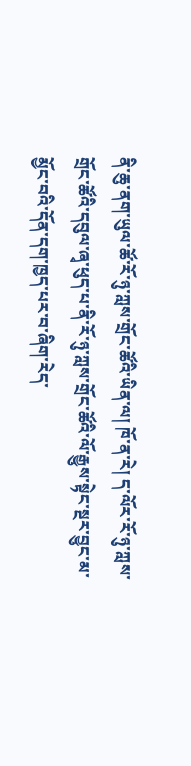ནི་ཆུ་ནག་ཡུལ་ཚོ་རོ་ཉུ་ཀླས་གྲོང་ཚོའི་ཡིན་ལ། ཁོ་ན་རེ། ད་ལོར་རོ་ཉུ་ཀླས་གྲོང་ཚོའི་དབུལ་ཞྭ་ཕུད་པ་ནི་རོ་ཉུ་ཀླས་གྲོང་ཚོའི་ལོ་རྒྱུས་སྟེང་སྔར་བྱུང་མ་མྱོང་བའི་དོན་དག་ཁྱད་པར་བ་ཞིག་རེད་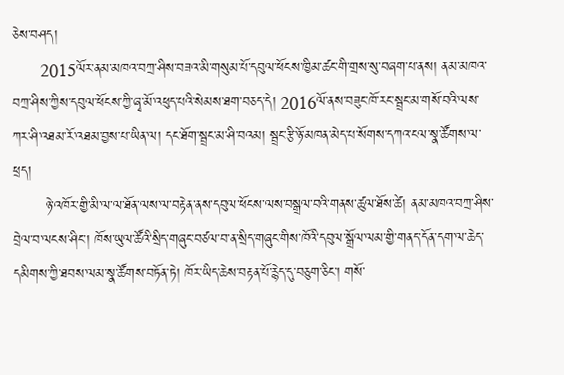ཅེས་བཤད།
      2015ལོར་ནམ་མཁའ་བཀྲ་ཤིས་བཟའ་མི་གསུམ་པོ་དབུལ་ཕོངས་ཁྱིམ་ཚང་གི་གྲས་སུ་བཞག་པ་ནས། ནམ་མཁའ་བཀྲ་ཤིས་ཀྱིས་དབུལ་ཕོངས་ཀྱི་ཞྭ་མོ་འཕུད་པའི་སེམས་ཐག་བཅད་དེ། 2016ལོ་ནས་བཟུང་ཁོ་རང་སྦྲང་མ་གསོ་བའི་ལས་ཀར་ཤི་འཐམ་རོ་འཐམ་བྱས་པ་ཡིན་ལ། དང་ཐོག་སྦྲང་མ་ཤི་བའམ། སྦྲང་རྩི་ཉོ་མཁན་མེད་པ་སོགས་དཀའ་ངལ་སྣ་ཚོགས་ལ་ཕྲད།
       ཉེ་འཁོར་གྱི་མི་ལ་ལ་ཐོན་ལས་ལ་བརྟེན་ནས་དབུལ་ཕོངས་ལས་བསྒྲལ་བའི་གནས་ཚུལ་ཐོས་ཚེ། ནམ་མཁའ་བཀྲ་ཤིས་བྲེལ་བ་ལངས་ཤིང་། ཁོས་ཡུལ་ཚོའི་སྲིད་གཞུང་བཙལ་བ་ན་སྲིད་གཞུང་གིས་ཁོའི་དབུལ་སྒྲོལ་ལམ་གྱི་གནད་དོན་དག་ལ་ཆེད་དམིགས་ཀྱི་ཐབས་ལམ་སྣ་ཚོགས་བཏོན་ཏེ། ཁོར་ཡིད་ཆེས་བརྟན་པོ་རྙེད་དུ་བཅུག་ཅིང་། གསོ་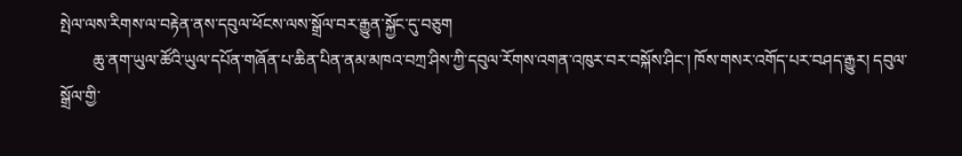སྤེལ་ལས་རིགས་ལ་བརྟེན་ནས་དབུལ་ཕོངས་ལས་སྒྲོལ་བར་རྒྱུན་སྐྱོང་དུ་བཅུག
        ཆུ་ནག་ཡུལ་ཚོའི་ཡུལ་དཔོན་གཞོན་པ་ཆིན་པིན་ནམ་མཁའ་བཀྲ་ཤིས་ཀྱི་དབུལ་རོགས་འགན་འཁུར་བར་བསྐོས་ཤིང་། ཁོས་གསར་འགོད་པར་བཤད་རྒྱུར། དབུལ་སྒྲོལ་གྱི་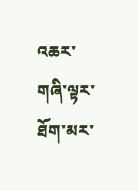འཆར་གཞི་ལྟར་ཐོག་མར་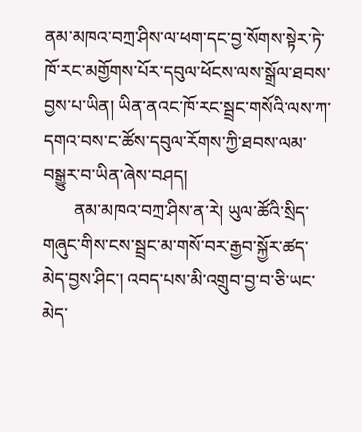ནམ་མཁའ་བཀྲ་ཤིས་ལ་ཕག་དང་བྱ་སོགས་སྟེར་ཏེ་ཁོ་རང་མགྱོགས་པོར་དབུལ་ཕོངས་ལས་སྒྲོལ་ཐབས་བྱས་པ་ཡིན། ཡིན་ནའང་ཁོ་རང་སྦྲང་གསོའི་ལས་ཀ་དགའ་བས་ང་ཚོས་དབུལ་རོགས་ཀྱི་ཐབས་ལམ་བསྒྱུར་བ་ཡིན་ཞེས་བཤད།
       ནམ་མཁའ་བཀྲ་ཤིས་ན་རེ། ཡུལ་ཚོའི་སྲིད་གཞུང་གིས་ངས་སྦྲང་མ་གསོ་བར་རྒྱབ་སྐྱོར་ཚད་མེད་བྱས་ཤིང་། འབད་པས་མི་འགྲུབ་བྱ་བ་ཅི་ཡང་མེད་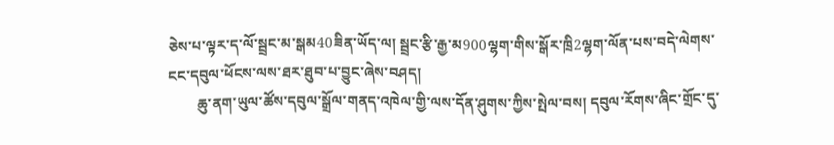ཅེས་པ་ལྟར་ད་ལོ་སྦྲང་མ་སྒམ40ཟིན་ཡོད་ལ། སྦྲང་རྩི་རྒྱ་མ900ལྷག་གིས་སྒོར་ཁྲི2ལྷག་ལོན་པས་བདེ་ལེགས་ངང་དབུལ་ཕོངས་ལས་ཐར་ཐུབ་པ་བྱུང་ཞེས་བཤད།
        ཆུ་ནག་ཡུལ་ཚོས་དབུལ་སྒྲོལ་གནད་འཁེལ་གྱི་ལས་དོན་ཤུགས་ཀྱིས་སྤེལ་བས། དབུལ་རོགས་ཞིང་གྲོང་དུ་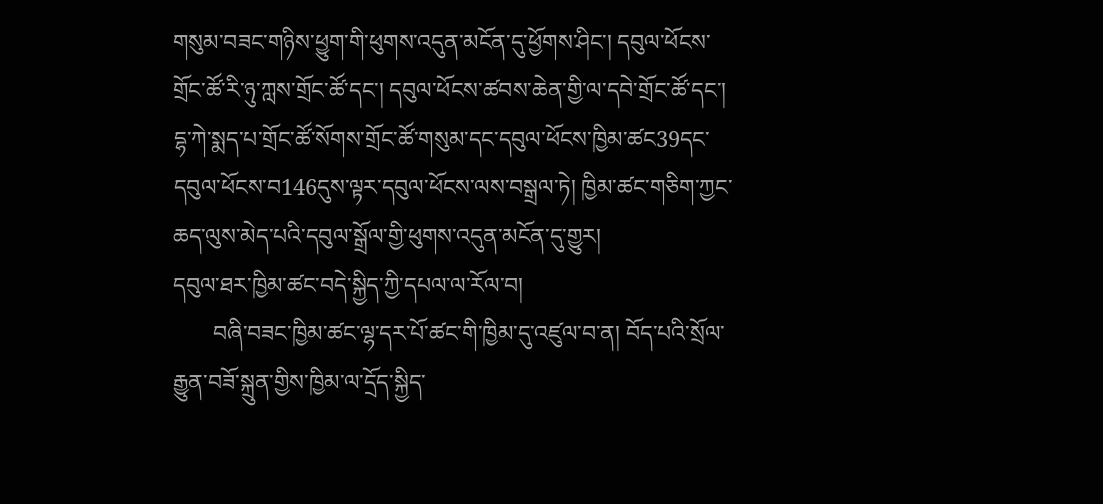གསུམ་བཟང་གཉིས་ཕྱུག་གི་ཕུགས་འདུན་མངོན་དུ་ཕྱོགས་ཤིང་། དབུལ་ཕོངས་གྲོང་ཚོ་རི་ཉུ་ཀླས་གྲོང་ཚོ་དང་། དབུལ་ཕོངས་ཚབས་ཆེན་གྱི་ལ་དབེ་གྲོང་ཚོ་དང་། དྷ་ཀེ་སྨད་པ་གྲོང་ཚོ་སོགས་གྲོང་ཚོ་གསུམ་དང་དབུལ་ཕོངས་ཁྱིམ་ཚང39དང་དབུལ་ཕོངས་བ146དུས་ལྟར་དབུལ་ཕོངས་ལས་བསྒྲལ་ཏེ། ཁྱིམ་ཚང་གཅིག་ཀྱང་ཆད་ལུས་མེད་པའི་དབུལ་སྒྲོལ་གྱི་ཕུགས་འདུན་མངོན་དུ་གྱུར།
དབུལ་ཐར་ཁྱིམ་ཚང་བདེ་སྐྱིད་ཀྱི་དཔལ་ལ་རོལ་བ།
       བཞི་བཟང་ཁྱིམ་ཚང་ལྷ་དར་པོ་ཚང་གི་ཁྱིམ་དུ་འཛུལ་བ་ན། བོད་པའི་སྲོལ་རྒྱུན་བཟོ་སྐྲུན་གྱིས་ཁྱིམ་ལ་དྲོད་སྐྱིད་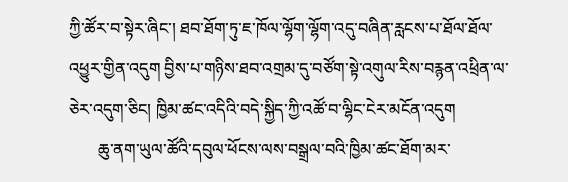ཀྱི་ཚོར་བ་སྟེར་ཞིང་། ཐབ་ཐོག་ཏུ་ཇ་ཁོལ་ལྷོག་ལྷོག་འདུ་བཞིན་རླངས་པ་ཐོལ་ཐོལ་འཕྱུར་གྱིན་འདུག བྱིས་པ་གཉིས་ཐབ་འགྲམ་དུ་བཙོག་སྟེ་འགུལ་རིས་བརྙན་འཕྲིན་ལ་ཅེར་འདུག་ཅིང། ཁྱིམ་ཚང་འདིའི་བདེ་སྐྱིད་ཀྱི་འཚོ་བ་ལྷིང་ངེར་མངོན་འདུག
       ཆུ་ནག་ཡུལ་ཚོའི་དབུལ་ཕོངས་ལས་བསྒྲལ་བའི་ཁྱིམ་ཚང་ཐོག་མར་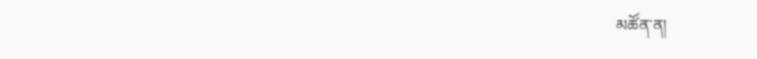མཚོན་ན།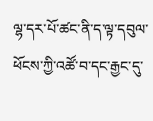ལྷ་དར་པོ་ཚང་ནི་ད་ལྟ་དབུལ་ཕོངས་ཀྱི་འཚོ་བ་དང་རྒྱང་དུ་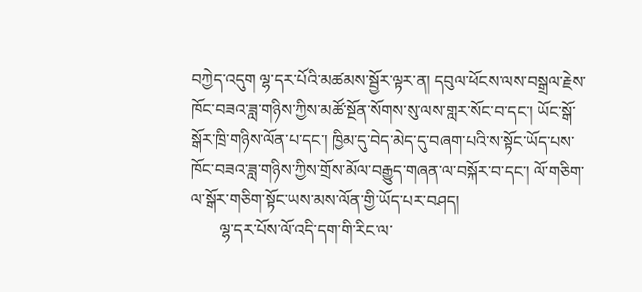བཀྱེད་འདུག ལྷ་དར་པོའི་མཚམས་སྦྱོར་ལྟར་ན། དབུལ་ཕོངས་ལས་བསྒྲལ་རྗེས་ཁོང་བཟའ་ཟླ་གཉིས་ཀྱིས་མཚོ་སྔོན་སོགས་སུ་ལས་གླར་སོང་བ་དང་། ཡོང་སྒོ་སྒོར་ཁྲི་གཉིས་ལོན་པ་དང་། ཁྱིམ་དུ་བེད་མེད་དུ་བཞག་པའི་ས་སྟོང་ཡོད་པས་ཁོང་བཟའ་ཟླ་གཉིས་ཀྱིས་གྲོས་མོལ་བརྒྱུད་གཞན་ལ་བསྐོར་བ་དང་། ལོ་གཅིག་ལ་སྒོར་གཅིག་སྟོང་ཡས་མས་ལོན་གྱི་ཡོད་པར་བཤད།
       ལྷ་དར་པོས་ལོ་འདི་དག་གི་རིང་ལ་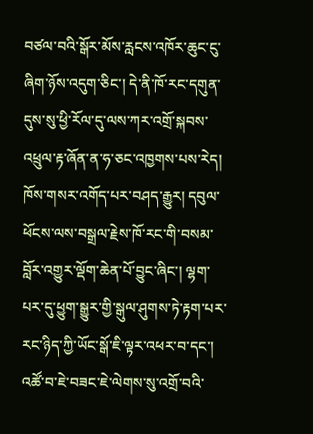བཙལ་བའི་སྒོར་མོས་རླངས་འཁོར་ཆུང་ངུ་ཞིག་ཉོས་འདུག་ཅིང་། དེ་ནི་ཁོ་རང་དགུན་དུས་སུ་ཕྱི་རོལ་དུ་ལས་ཀར་འགྲོ་སྐབས་འཕྲུལ་རྟ་ཞོན་ན་ཧ་ཅང་འཁྱགས་པས་རེད། ཁོས་གསར་འགོད་པར་བཤད་རྒྱུར། དབུལ་ཕོངས་ལས་བསྒྲལ་རྗེས་ཁོ་རང་གི་བསམ་བློར་འགྱུར་ལྡོག་ཆེན་པོ་བྱུང་ཞིང་། ལྷག་པར་དུ་ཕྱུག་སྒྱུར་གྱི་སྒུལ་ཤུགས་ཏེ་རྟག་པར་རང་ཉིད་ཀྱི་ཡོང་སྒོ་ཇི་ལྟར་འཕར་བ་དང་། འཚོ་བ་ཇེ་བཟང་ཇེ་ལེགས་སུ་འགྲོ་བའི་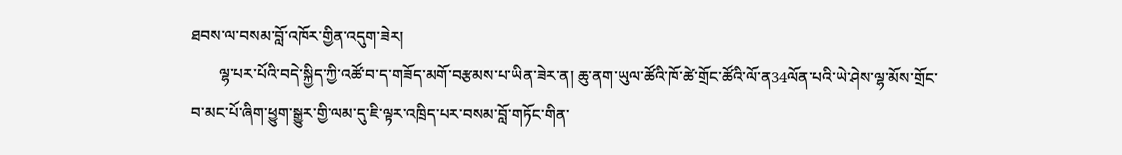ཐབས་ལ་བསམ་བློ་འཁོར་གྱིན་འདུག་ཟེར།
       ལྷ་པར་པོའི་བདེ་སྐྱིད་ཀྱི་འཚོ་བ་ད་གཟོད་མགོ་བརྩམས་པ་ཡིན་ཟེར་ན། ཆུ་ནག་ཡུལ་ཚོའི་ཁོ་ཚེ་གྲོང་ཚོའི་ལོ་ན34ལོན་པའི་ཡེ་ཤེས་ལྷ་མོས་གྲོང་བ་མང་པོ་ཞིག་ཕྱུག་སྒྱུར་གྱི་ལམ་དུ་ཇི་ལྟར་འཁྲིད་པར་བསམ་བློ་གཏོང་གིན་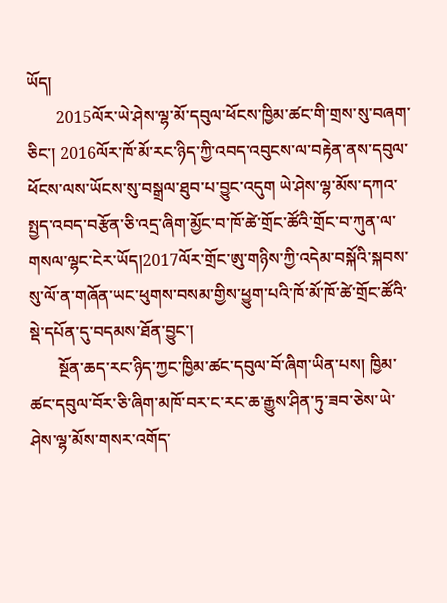ཡོད།
       2015ལོར་ཡེ་ཤེས་ལྷ་མོ་དབུལ་ཕོངས་ཁྱིམ་ཚང་གི་གྲས་སུ་བཞག་ཅིང་། 2016ལོར་ཁོ་མོ་རང་ཉིད་ཀྱི་འབད་འབུངས་ལ་བརྟེན་ནས་དབུལ་ཕོངས་ལས་ཡོངས་སུ་བསྒྲལ་ཐུབ་པ་བྱུང་འདུག ཡེ་ཤེས་ལྷ་མོས་དཀའ་སྤྱད་འབད་བརྩོན་ཅི་འདྲ་ཞིག་མྱོང་བ་ཁོ་ཚེ་གྲོང་ཚོའི་གྲོང་བ་ཀུན་ལ་གསལ་ལྷང་ངེར་ཡོད།2017ལོར་གྲོང་ཨུ་གཉིས་ཀྱི་འདེམ་བསྐོའི་སྐབས་སུ་ལོ་ན་གཞོན་ཡང་ཕུགས་བསམ་གྱིས་ཕྱུག་པའི་ཁོ་མོ་ཁོ་ཚེ་གྲོང་ཚོའི་སྡེ་དཔོན་དུ་བདམས་ཐོན་བྱུང་།
       སྔོན་ཆད་རང་ཉིད་ཀྱང་ཁྱིམ་ཚང་དབུལ་བོ་ཞིག་ཡིན་པས། ཁྱིམ་ཚང་དབུལ་བོར་ཅི་ཞིག་མཁོ་བར་ང་རང་ཆ་རྒྱུས་ཤིན་ཏུ་ཟབ་ཅེས་ཡེ་ཤེས་ལྷ་མོས་གསར་འགོད་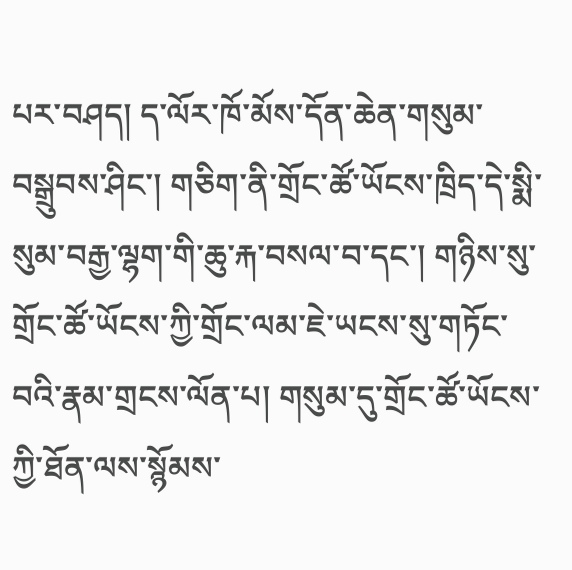པར་བཤད། ད་ལོར་ཁོ་མོས་དོན་ཆེན་གསུམ་བསྒྲུབས་ཤིང་། གཅིག་ནི་གྲོང་ཚོ་ཡོངས་ཁྲིད་དེ་སྨི་སུམ་བརྒྱ་ལྷག་གི་ཆུ་རྐ་བསལ་བ་དང་། གཉིས་སུ་གྲོང་ཚོ་ཡོངས་ཀྱི་གྲོང་ལམ་ཇེ་ཡངས་སུ་གཏོང་བའི་རྣམ་གྲངས་ལོན་པ། གསུམ་དུ་གྲོང་ཚོ་ཡོངས་ཀྱི་ཐོན་ལས་སྙོམས་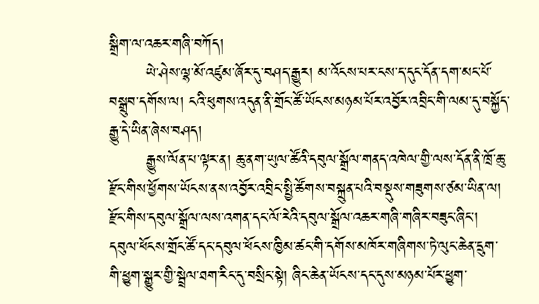སྒྲིག་ལ་འཆར་གཞི་བཀོད།
       ཡེ་ཤེས་ལྷ་མོ་འཛུམ་ཞོར་དུ་བཤད་རྒྱུར། མ་འོངས་པར་ངས་ད་དུང་དོན་དག་མང་པོ་བསྒྲུབ་དགོས་ལ། ངའི་ཕུགས་འདུན་ནི་གྲོང་ཚོ་ཡོངས་མཉམ་པོར་འབྱོར་འབྲིང་གི་ལམ་དུ་བསྐྱོད་རྒྱུ་དེ་ཡིན་ཞེས་བཤད།
       རྒྱུས་ལོན་པ་ལྟར་ན། ཆུ་ནག་ཡུལ་ཚོའི་དབུལ་སྒྲོལ་གནད་འཁེལ་གྱི་ལས་དོན་ནི་ཁྲོ་ཆུ་རྫོང་གིས་ཕྱོགས་ཡོངས་ནས་འབྱོར་འབྲིང་སྤྱི་ཚོགས་བསྐྲུན་པའི་བསྡུས་གཟུགས་ཙམ་ཡིན་ལ། རྫོང་གིས་དབུལ་སྒྲོལ་ལས་འགན་དང་ལོ་རེའི་དབུལ་སྒྲོལ་འཆར་གཞི་གཞིར་བཟུང་ཞིང་། དབུལ་ཕོངས་གྲོང་ཚོ་དང་དབུལ་ཕོངས་ཁྱིམ་ཚང་གི་དགོས་མཁོར་གཞིགས་ཏེ་ལུང་ཆེན་དྲུག་གི་ཕྱུག་སྒྱུར་གྱི་སྦྲེལ་ཐག་རིང་དུ་བསྲིང་སྟེ། ཞིང་ཆེན་ཡོངས་དང་དུས་མཉམ་པོར་ཕྱུག་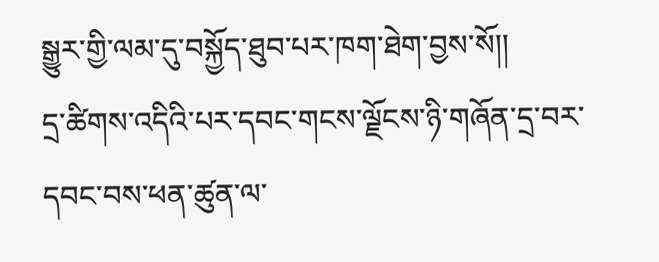སྒྱུར་གྱི་ལམ་དུ་བསྐྱོད་ཐུབ་པར་ཁག་ཐེག་བྱས་སོ།།
དྲ་ཚིགས་འདིའི་པར་དབང་གངས་ལྗོངས་ཉི་གཞོན་དྲ་བར་དབང་བས་ཕན་ཚུན་ལ་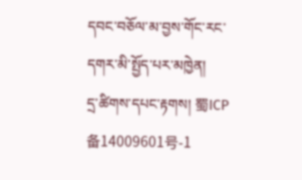དབང་བཅོལ་མ་བྱས་གོང་རང་དགར་མི་སྤྱོད་པར་མཁྱེན།
དྲ་ཚིགས་དཔང་རྟགས། 蜀ICP备14009601号-1